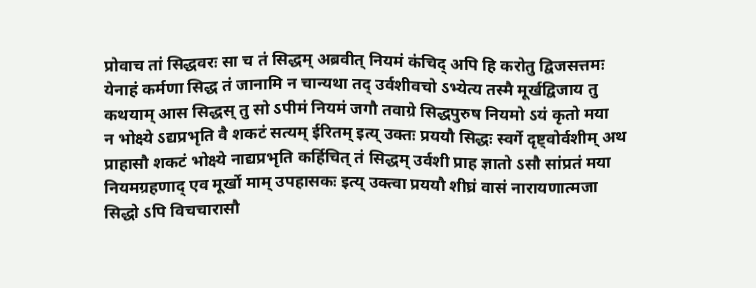प्रोवाच तां सिद्धवरः सा च तं सिद्धम् अब्रवीत् नियमं कंचिद् अपि हि करोतु द्विजसत्तमः
येनाहं कर्मणा सिद्ध तं जानामि न चान्यथा तद् उर्वशीवचो ऽभ्येत्य तस्मै मूर्खद्विजाय तु
कथयाम् आस सिद्धस् तु सो ऽपीमं नियमं जगौ तवाग्रे सिद्धपुरुष नियमो ऽयं कृतो मया
न भोक्ष्ये ऽद्यप्रभृति वै शकटं सत्यम् ईरितम् इत्य् उक्तः प्रययौ सिद्धः स्वर्गे दृष्ट्वोर्वशीम् अथ
प्राहासौ शकटं भोक्ष्ये नाद्यप्रभृति कर्हिचित् तं सिद्धम् उर्वशी प्राह ज्ञातो ऽसौ सांप्रतं मया
नियमग्रहणाद् एव मूर्खो माम् उपहासकः इत्य् उक्त्वा प्रययौ शीघ्रं वासं नारायणात्मजा
सिद्धो ऽपि विचचारासौ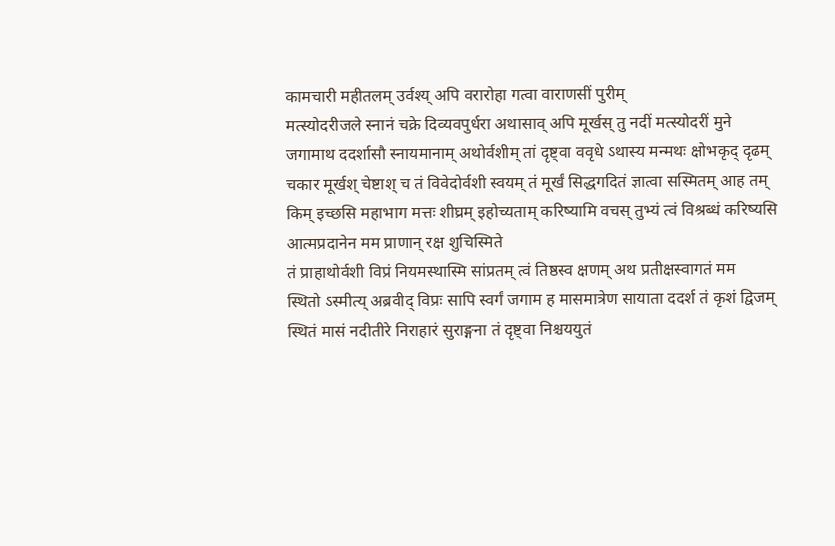कामचारी महीतलम् उर्वश्य् अपि वरारोहा गत्वा वाराणसीं पुरीम्
मत्स्योदरीजले स्नानं चक्रे दिव्यवपुर्धरा अथासाव् अपि मूर्खस् तु नदीं मत्स्योदरीं मुने
जगामाथ ददर्शासौ स्नायमानाम् अथोर्वशीम् तां दृष्ट्वा ववृधे ऽथास्य मन्मथः क्षोभकृद् दृढम्
चकार मूर्खश् चेष्टाश् च तं विवेदोर्वशी स्वयम् तं मूर्खं सिद्धगदितं ज्ञात्वा सस्मितम् आह तम्
किम् इच्छसि महाभाग मत्तः शीघ्रम् इहोच्यताम् करिष्यामि वचस् तुभ्यं त्वं विश्रब्धं करिष्यसि
आत्मप्रदानेन मम प्राणान् रक्ष शुचिस्मिते
तं प्राहाथोर्वशी विप्रं नियमस्थास्मि सांप्रतम् त्वं तिष्ठस्व क्षणम् अथ प्रतीक्षस्वागतं मम
स्थितो ऽस्मीत्य् अब्रवीद् विप्रः सापि स्वर्गं जगाम ह मासमात्रेण सायाता ददर्श तं कृशं द्विजम्
स्थितं मासं नदीतीरे निराहारं सुराङ्गना तं दृष्ट्वा निश्चययुतं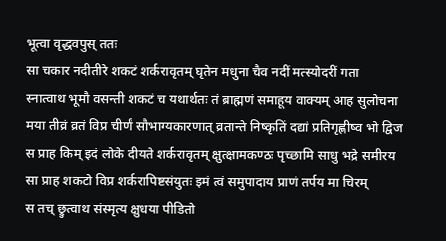भूत्वा वृद्धवपुस् ततः
सा चकार नदीतीरे शकटं शर्करावृतम् घृतेन मधुना चैव नदीं मत्स्योदरीं गता
स्नात्वाथ भूमौ वसन्ती शकटं च यथार्थतः तं ब्राह्मणं समाहूय वाक्यम् आह सुलोचना
मया तीव्रं व्रतं विप्र चीर्णं सौभाग्यकारणात् व्रतान्ते निष्कृतिं दद्यां प्रतिगृह्णीष्व भो द्विज
स प्राह किम् इदं लोके दीयते शर्करावृतम् क्षुत्क्षामकण्ठः पृच्छामि साधु भद्रे समीरय
सा प्राह शकटो विप्र शर्करापिष्टसंयुतः इमं त्वं समुपादाय प्राणं तर्पय मा चिरम्
स तच् छ्रुत्वाथ संस्मृत्य क्षुधया पीडितो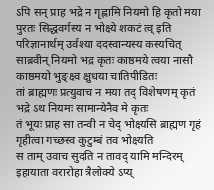ऽपि सन् प्राह भद्रे न गृह्णामि नियमो हि कृतो मया
पुरतः सिद्धवर्गस्य न भोक्ष्ये शकटं त्व् इति परिज्ञानार्थम् उर्वश्या ददस्वान्यस्य कस्यचित्
साब्रवीन् नियमो भद्र कृतः काष्ठमये त्वया नासौ काष्ठमयो भुङ्क्ष्व क्षुधया चातिपीडितः
तां ब्राह्मणः प्रत्युवाच न मया तद् विशेषणम् कृतं भद्रे ऽथ नियमः सामान्येनैव मे कृतः
तं भूयः प्राह सा तन्वी न चेद् भोक्ष्यसि ब्राह्मण गृहं गृहीत्वा गच्छस्व कुटुम्बं तव भोक्ष्यति
स ताम् उवाच सुदति न तावद् यामि मन्दिरम् इहायाता वरारोहा त्रैलोक्ये ऽप्य्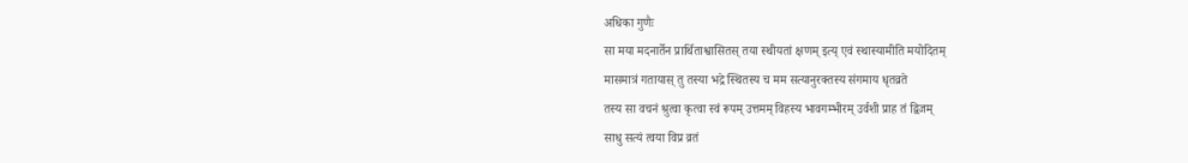अधिका गुणैः
सा मया मदनार्तेन प्रार्थिताश्वासितस् तया स्थीयतां क्षणम् इत्य् एवं स्थास्यामीति मयोदितम्
मासमात्रं गतायास् तु तस्या भद्रे स्थितस्य च मम सत्यानुरक्तस्य संगमाय धृतव्रते
तस्य सा वचनं श्रुत्वा कृत्वा स्वं रूपम् उत्तमम् विहस्य भावगम्भीरम् उर्वशी प्राह तं द्विजम्
साधु सत्यं त्वया विप्र व्रतं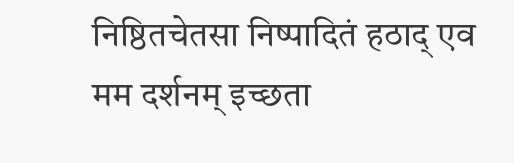निष्ठितचेतसा निष्पादितं हठाद् एव मम दर्शनम् इच्छता